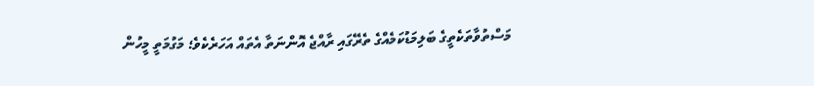މަސްތުވާތަކެތީގެ ބަލިމަޑުކަމެއްގެ ތެރޭގައި ރާއްޖެ އޮންނަތާ އެތައް އަހަރެކެވެ؛ މަގުމަތީ މީހުން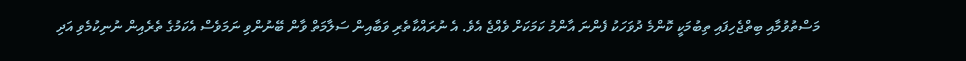މަސްތުވުމާއި ބިތްޖެހިފައި ތިބުމަކީ ކޮންމެ ދުވަހަކު ފެންނަ އާންމު ކަމަކަށް ވެއްޖެ އެވެ. އެ ނުރައްކާތެރި ވަބާއިން ސަލާމަތް ވާން ބޭނުންވި ނަމަވެސް އެކަމުގެ ތެރެއިން ނުނިކުމެވި އަދި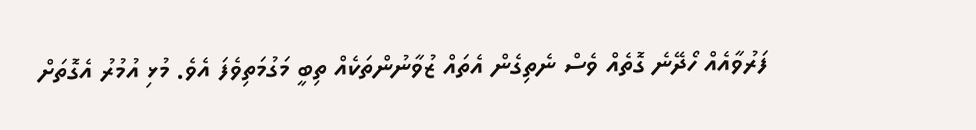ފަރުވާއެއް ހޯދޭނެ ގޮތެއް ވެސް ނެތިގެން އެތައް ޒުވާނުންތަކެއް ތިބީ މަގުމަތިވެފަ އެވެ. މުޅި އުމުރު އެގޮތަށް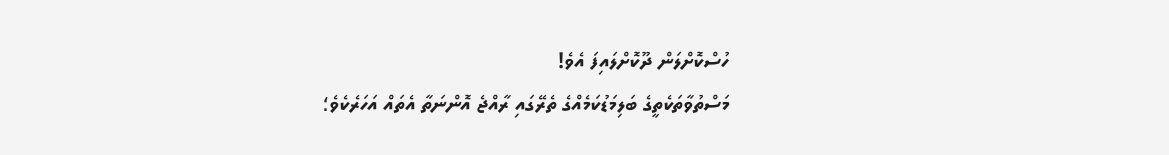ހުސްކޮށްލަން ދޫކޮށްލައިފަ އެވެ!
މަސްތުވާތަކެތީގެ ބަލިމަޑުކަމެއްގެ ތެރޭގައި ރާއްޖެ އޮންނަތާ އެތައް އަހަރެކެވެ؛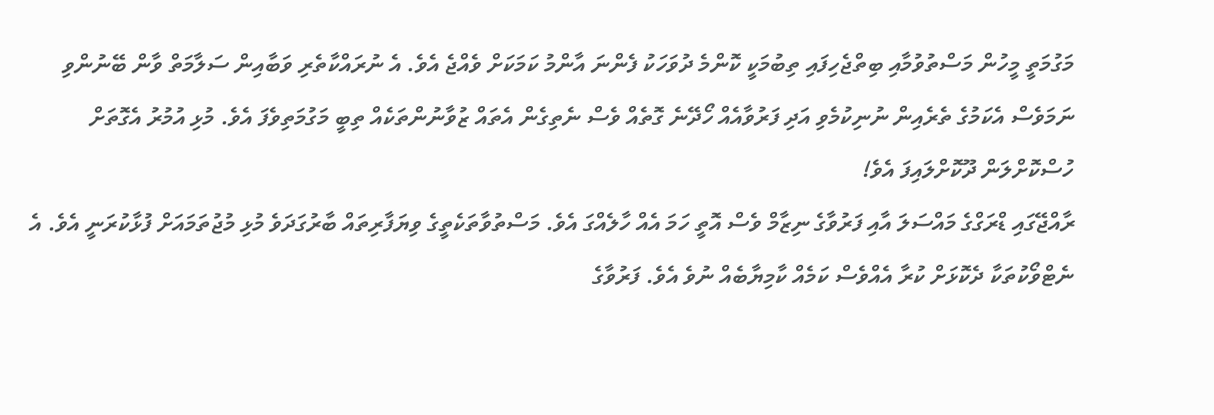މަގުމަތީ މީހުން މަސްތުވުމާއި ބިތްޖެހިފައި ތިބުމަކީ ކޮންމެ ދުވަހަކު ފެންނަ އާންމު ކަމަކަށް ވެއްޖެ އެވެ. އެ ނުރައްކާތެރި ވަބާއިން ސަލާމަތް ވާން ބޭނުންވި ނަމަވެސް އެކަމުގެ ތެރެއިން ނުނިކުމެވި އަދި ފަރުވާއެއް ހޯދޭނެ ގޮތެއް ވެސް ނެތިގެން އެތައް ޒުވާނުންތަކެއް ތިބީ މަގުމަތިވެފަ އެވެ. މުޅި އުމުރު އެގޮތަށް ހުސްކޮށްލަން ދޫކޮށްލައިފަ އެވެ!
ރާއްޖޭގައި ޑްރަގްގެ މައްސަލަ އާއި ފަރުވާގެ ނިޒާމް ވެސް އޮތީ ހަމަ އެއް ހާލެއްގަ އެވެ. މަސްތުވާތަކެތީގެ ވިޔަފާރިތައް ބާރުގަދަވެ މުޅި މުޖުތަމައަށް ފުޅާކުރަނީ އެވެ. އެ ނެޓްވޯކުތަކާ ދެކޮޅަށް ކުރާ އެއްވެސް ކަމެއް ކާމިޔާބެއް ނުވެ އެވެ. ފަރުވާގެ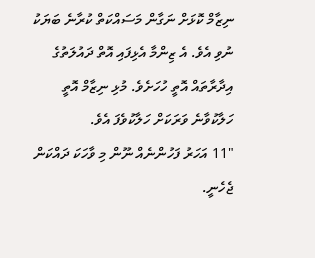ނިޒާމް ކޮޅަށް ނަގާން މަސައްކަތް ކުރާނެ ބަޔަކު ނުވި އެވެ. އެ ޒިންމާ އެޅިފައި އޮތް ދައުލަތުގެ އިދާރާތައް އޮތީ ހުހަށެވެ. މުޅި ނިޒާމް އޮތީ ހަލާކުވާނެ ވަރަކަށް ހަލާކުވެފަ އެވެ.
"11 އަހަރު ފަހުންނެއް ނޫން މި ވާހަކަ ދައްކަން ޖެހެނީ.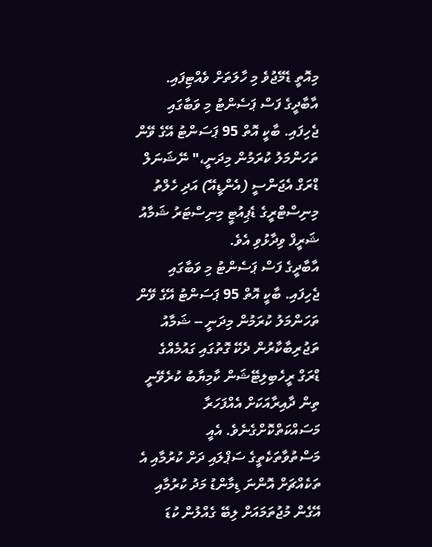މިއޮތީ ޑެމޭޖުވެ މި ހާލަތަށް ވެއްޓިފައި. އާބާދީގެ ފަސް ޕަސެންޓު މި ވަބާގައި ޖެހިފައި. ބާކީ އޮތް 95 ޕަސަންޓު އޭގެ ވޭން ތަހަންމަލު ކުރަމުން މިދަނީ،" ނޭޝަނަލް ޑްރަގް އެޖަންސީ (އެންޑީއޭ) އަދި ހެލްތު މިނިސްޓްރީގެ ޑެޕިއުޓީ މިނިސްޓަރު ޝަމާއު ޝަރީފް ވިދާޅުވި އެވެ.
އާބާދީގެ ފަސް ޕަސެންޓު މި ވަބާގައި ޖެހިފައި. ބާކީ އޮތް 95 ޕަސަންޓު އޭގެ ވޭން ތަހަންމަލު ކުރަމުން މިދަނީ -- ޝަމާއު
ތަޖުރިބާކާރުން ދެކޭ ގޮތުގައި ގައުމެއްގެ ޑްރަގް ރީހެބިލިޓޭޝަން ކާމިޔާބު ކުރެވޭނީ ތިން ދާއިރާއަކަށް އެއްފަހަރާ މަސައްކަތްކޮށްގެނެވެ. އެއީ މަސްތުވާތަކެތީގެ ސަޕްލައި ދަށް ކުރުމާއި އެ ތަކެއްޗަށް އޮންނަ ޑިމާންޑު މަދު ކުރުމާއި އޭގެން މުޖުތަމައަށް ލިބޭ ގެއްލުން ކުޑަ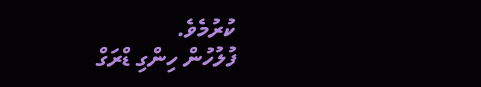ކުރުމެވެ.
ފުލުހުން ހިންގި ޑްރަގް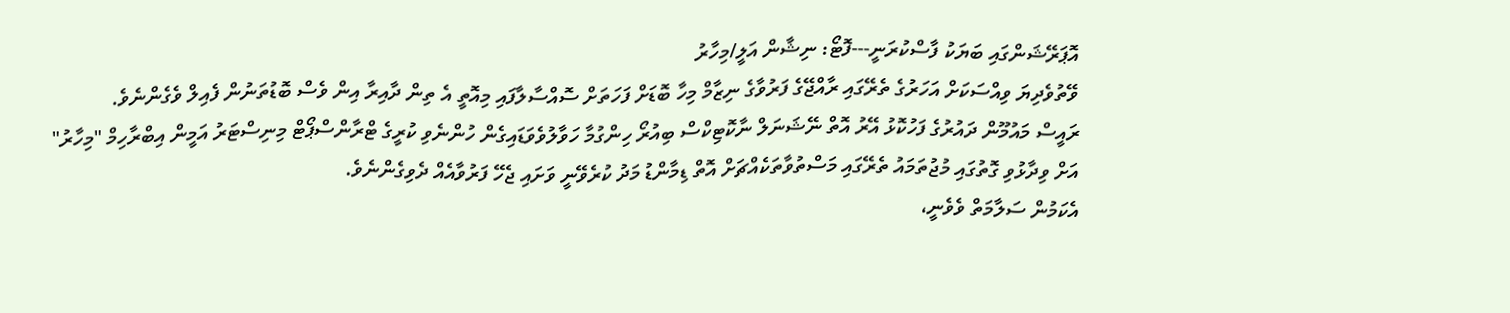އޮޕަރޭޝަންގައި ބަޔަކު ފާސްކުރަނީ---ފޮޓޯ: ނިޝާން އަލީ/މިހާރު
ވޭތުވެދިޔަ ވިއްސަކަށް އަހަރުގެ ތެރޭގައި ރާއްޖޭގެ ފަރުވާގެ ނިޒާމް މިހާ ބޮޑަށް ފަހަތަށް ސޮއްސާލާފައި މިއޮތީ އެ ތިން ދާއިރާ އިން ވެސް ބޮޑުތަނުން ފެއިލް ވެގެންނެވެ.
ރައީސް މައުމޫން ދައުރުގެ ފަހުކޮޅު އޭރު އޮތް ނޭޝަނަލް ނާކޮޓިކްސް ބިއުރޯ ހިންގުމާ ހަވާލުވެވަޑައިގެން ހުންނެވި ކުރީގެ ޓްރާންސްޕޯޓް މިނިސްޓަރު އަމީން އިބްރާހިމް "މިހާރު" އަށް ވިދާޅުވި ގޮތުގައި މުޖުތަމައު ތެރޭގައި މަސްތުވާތަކެއްޗަށް އޮތް ޑިމާންޑު މަދު ކުރެވޭނީ ވަށައި ޖެހޭ ފަރުވާއެއް ދެވިގެންނެވެ.
އެކަމުން ސަލާމަތް ވެވެނީ،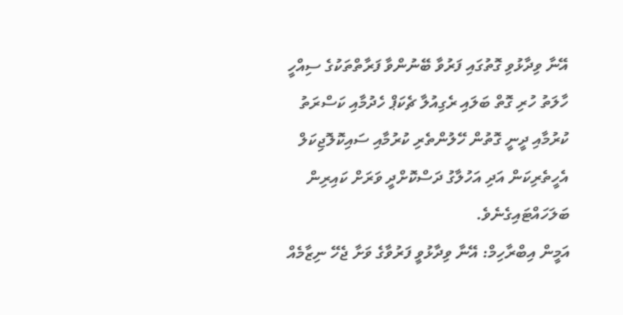އޭނާ ވިދާޅުވި ގޮތުގައި ފަރުވާ ބޭނުންވާ ފަރާތްތަކުގެ ސިއްހީ ހާލަތު ހުރި ގޮތް ބަލައި ރެގިއުލާ ޗެކަޕް ހެދުމާއި ކަސްރަތު ކުރުމާއި ދީނީ ގޮތުން ހޭލުންތެރި ކުރުމާއި ސައިކޮލޮޖިކަލް އެހީތެރިކަން އަދި އަހުލާގު ދަސްކޮށްދީ ވަރަށް ކައިރިން ބަލަހައްޓައިގެނެވެ.
އަމީން އިބްރާހިމް: އޭނާ ވިދާޅުވީ ފަރުވާގެ ވަށާ ޖެހޭ ނިޒާމެއް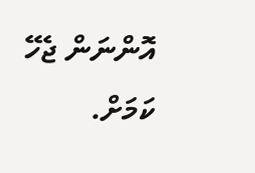އޮންނަން ޖެހޭ ކަމަށް.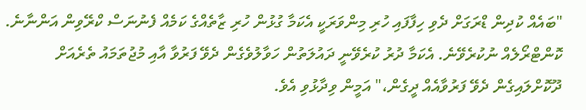"ބައެއް ކުދިން ޑްރަގަށް ދެވި ހިފާފައި ހުރި މިންވަރަކީ އެކަމާ ގުޅުން ހުރި ޒާތެއްގެ ކަމެއް ފެނުނަސް ކްރޭވިން އަންނާނެ. ކޮންޓްރޯލެއް ނުކުރެވޭނެ. އެކަމާ ދުރު ކުރެވޭނީ ދައުލަތުން ހަވާލުވެގެން ދެވޭ ފަރުވާ އާއި މުޖުތަމައު ތެރެއަށް ދޫކޮށްލައިގެން ދެވޭ ފަރުވާއެއް ދީގެން،" އަމީން ވިދާޅުވި އެވެ.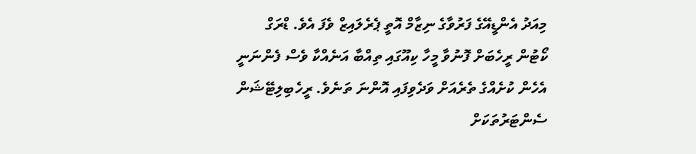މިއަދު އެންޑީއޭގެ ފަރުވާގެ ނިޒާމް އޮތީ ޕެރެލައިޒް ވެފަ އެވެ. ޑްރަގް ކޯޓުން ރީހެބަށް ފޮނުވާ މީހާ ކިއޫގައި ތިއްބާ އަނެއްކާ ވެސް ފެންނަނީ އެހެން ކުށެއްގެ ތެރެއަށް ވަދެވިފައި އޮންނަ ތަނެވެ. ރީހެބިލިޓޭޝަން ސެންޓަރުތަކަށް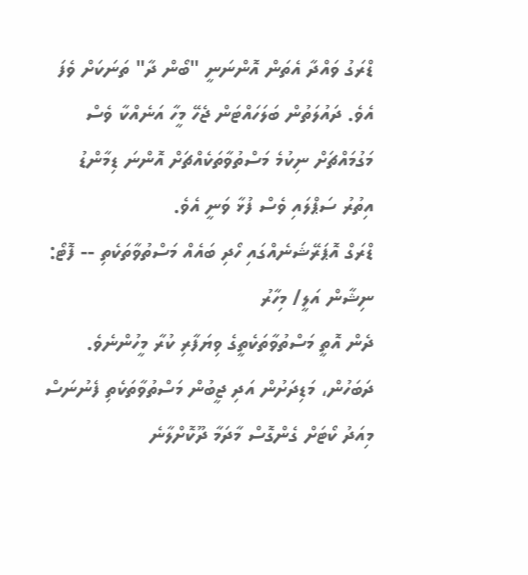ޑްރަގު ވައްދާ އެތަން އޮންނަނީ "ބޯން ދާ" ތަނަކަށް ވެފަ އެވެ. ދައުލަތުން ބަލަހައްޓަން ޖެހޭ މީހާ އަނެއްކާ ވެސް މަގުމައްޗަށް ނިކުމެ މަސްތުވާތަކެއްޗަށް އޮންނަ ޑިމާންޑު އިތުރު ސަޕްލައި ވެސް ފުޅާ ވަނީ އެވެ.
ޑްރަގް އޮޕަރޭޝަނެއްގައި ހޯދި ބައެއް މަސްތުވާތަކެތި -- ފޮޓޯ: ނިޝާން އަލީ/ މިހާރު
ދެން އޮތީ މަސްތުވާތަކެތީގެ ވިޔަފާރި ކުރާ މީހުންނެވެ. ދަބަހުން، މަޑިދަށުން އަދި ޖީބުން މަސްތުވާތަކެތި ފެނުނަސް މިއަދު ކޯޓަށް ގެންގޮސް މާދަމާ ދޫކޮށްލާނެ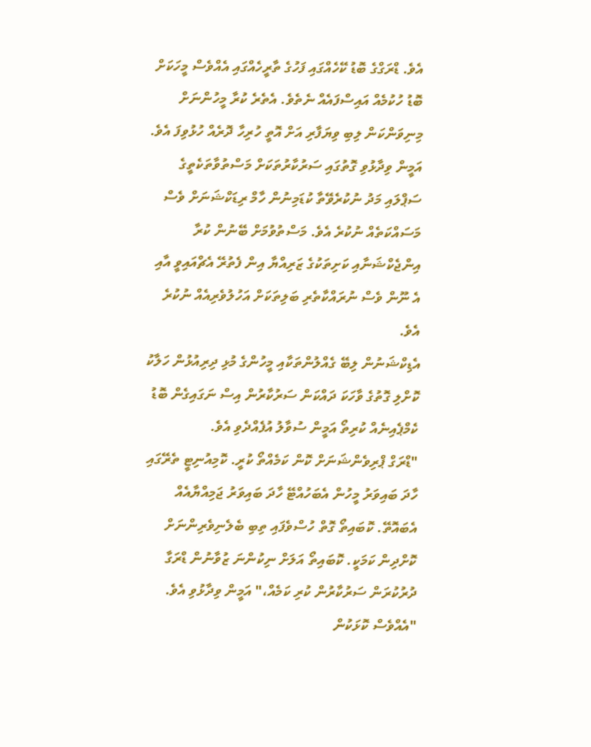އެވެ. ޑްރަގްގެ ބޮޑު ކޭހެއްގައި ފަހުގެ ތާރީހެއްގައި އެއްވެސް މީހަކަށް ބޮޑު ހުކުމެއް އައިސްފައެއް ނެތެވެ. އެތެރެ ކުރާ މީހުންނަށް މިނިވަންކަން ލިބި ވިޔަފާރި އަށް އޮތީ ހުރިހާ ދޮރެއް ހުޅުވިފަ އެވެ.
އަމީން ވިދާޅުވި ގޮތުގައި ސަރުކާރުތަކަށް މަސްތުވާތަކެތީގެ ސަޕްލައި މަދު ނުކުރެވޭތާ ކުޑަމިނުން ހާމް ރިޑަކްޝަނަށް ވެސް މަސައްކަތެއް ނުކުރެ އެވެ. މަސްތުވުމަށް ބޭނުން ކުރާ އިންޖެކްޝަނާއި ކަށިތަކުގެ ޒަރިއްޔާ އިން ފެތުރޭ އެޗްއައިވީ އާއި އެ ނޫން ވެސް ނުރައްކާތެރި ބަލިތަކަށް އަހުލުވެރިއެއް ނުކުރެ އެވެ.
އެޑިކްޝަނުން ލިބޭ ގެއްލުންތަކާއި މީހުންގެ މުޅި ދިރިއުޅުން ހަލާކު ކޮށްލި ގޮތުގެ ވާހަކަ ދައްކަން ސަރުކާރުން އިސް ނަގައިގެން ބޮޑު ކެމްޕެއިނެއް ކުރިތޯ އަމީން ސުވާލު އުފެއްދެވި އެވެ.
"ޑްރަގް ޕްރިވެންޝަނަށް ކޮން ކަމެއްތޯ ކުރީ. ކޮމިއުނިޓީ ތެރޭގައި ހާދަ ބައިވަރު މީހުން އެބަހުއްޓޭ ހާދަ ބައިވަރު ޖަމިއްޔާއެއް އެބައޮތޭ. ކޮބައިތޯ ގޮތް ހުސްވެފައި ތިބި ބެލެނިވެރިންނަށް ކޮށްދިން ކަމަކީ. ކޮބައިތޯ އަލަށް ނިކުންނަ ޒުވާނުން ޑްރަގާ ދުރުކުރަން ސަރުކާރުން ކުރި ކަމެއް،" އަމީން ވިދާޅުވި އެވެ.
"އެއްވެސް ކޮޅަކުން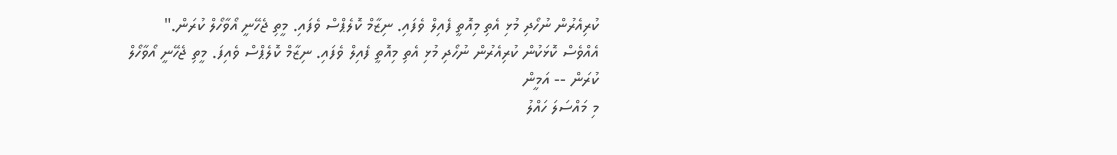ކުރިއެރުން ނުހޯދި މުޅި އެތި މިއޮތީ ފެއިލް ވެފައި. ނިޒާމް ކޮލެޕްސް ވެފައި. މީތި ޖެހޭނީ އޯވާހޯލް ކުރަން."
އެއްވެސް ކޮޅަކުން ކުރިއެރުން ނުހޯދި މުޅި އެތި މިއޮތީ ފެއިލް ވެފައި. ނިޒާމް ކޮލެޕްސް ވެއިފަ. މީތި ޖެހޭނީ އޯވާހޯލް ކުރަން -- އަމީން
މި މައްސަލަ ހައްލު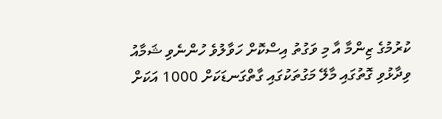ކުރުމުގެ ޒިންމާ އާ މި ވަގުތު އިސްކޮށް ހަވާލުވެ ހުންނެވި ޝަމާއު ވިދާޅުވި ގޮތުގައި މާލޭ މަގުތަކުގައި ގާތްގަނޑަކަށް 1000 އަކަށް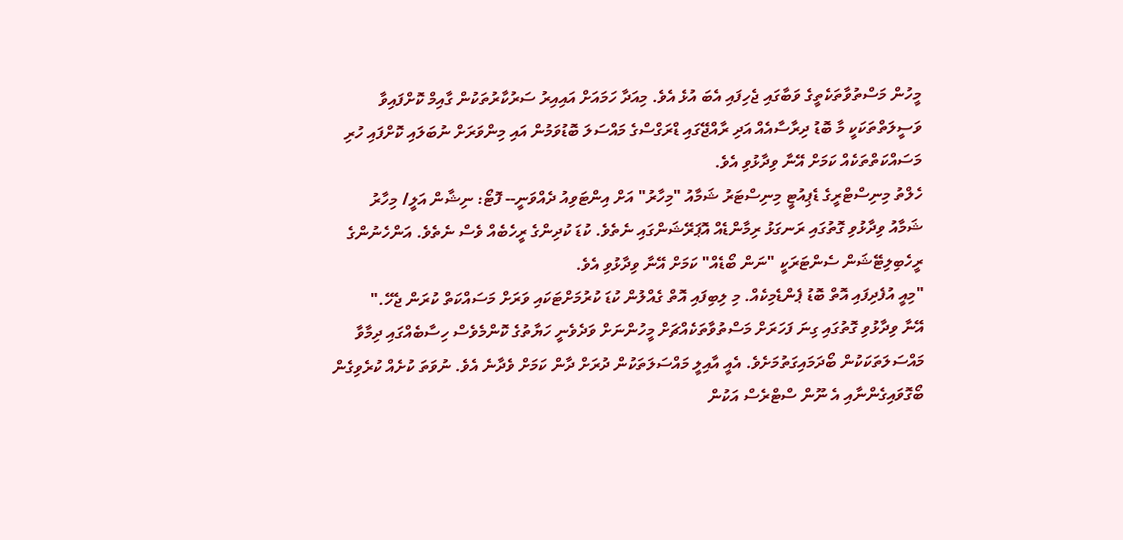މީހުން މަސްތުވާތަކެތީގެ ވަބާގައި ޖެހިފައި އެބަ އުޅެ އެވެ. މިއަދާ ހަމައަށް އައިއިރު ސަރުކާރުތަކުން ގާއިމް ކޮށްފައިވާ ވަސީލަތްތަކަކީ މާ ބޮޑު ދިރާސާއެއް އަދި ރާއްޖޭގައި ޑްރަގްސްގެ މައްސަލަ ބޮޑުވަމުން އައި މިންވަރަށް ނުބަލައި ކޮށްފައި ހުރި މަސައްކަތްތަކެއް ކަމަށް އޭނާ ވިދާޅުވި އެވެ.
ހެލްތު މިނިސްޓްރީގެ ޑެޕިއުޓީ މިނިސްޓަރު ޝަމާއު "މިހާރު" އަށް އިންޓަވިއު ދެއްވަނީ-- ފޮޓޯ: ނިޝާން އަލީ/ މިހާރު
ޝަމާއު ވިދާޅުވި ގޮތުގައި ރަނގަޅު ރިމާންޑެއް އޮޕަރޭޝަންގައި ނެތެވެ. ކުޑަ ކުދިންގެ ރީހެބެއް ވެސް ނެތެވެ. އަންހެނުންގެ ރީހެބިލިޓޭޝަން ސެންޓަރަކީ "ނަން ބޯޑެއް" ކަމަށް އޭނާ ވިދާޅުވި އެވެ.
"މިއީ އުފެދިފައި އޮތް ބޮޑު ޕެންޑެމިކެއް. މި ލިބިފައި އޮތް ގެއްލުން ކުޑަ ކުރުމަށްޓަކައި ވަރަށް މަސައްކަތް ކުރަން ޖެހޭ."
އޭނާ ވިދާޅުވި ގޮތުގައި ގިނަ ފަހަރަށް މަސްތުވާތަކެއްޗަށް މީހުންނަށް ވަދެވެނީ ހަޔާތުގެ ކޮންމެވެސް ހިސާބެއްގައި ދިމާވާ މައްސަލަތަކަކުން ބޯދަމައިގަތުމަށެވެ. އެއީ އާއިލީ މައްސަލަތަކުން ދުރަށް ދާން ކަމަށް ވެދާނެ އެވެ. ނުވަތަ ކުށެއް ކުރެވިގެން ބޯގޮވައިގެންނާއި އެ ނޫން ސްޓްރެސް އަކުން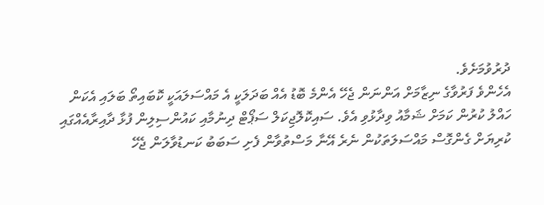ދުރުވުމަށެވެ.
އެހެންވެ ފަރުވާގެ ނިޒާމަށް އަންނަން ޖެހޭ އެންމެ ބޮޑު އެއް ބަދަލަކީ އެ މައްސަލައަކީ ކޮބައިތޯ ބަލައި އެކަން ހައްލު ކުރުން ކަމަށް ޝަމާއު ވިދާޅުވި އެވެ. ސައިކޮލޮޖިކަލް ސަޕޯޓް ދިނުމާއި ކައުންސިލިން ފުޅާ ދާއިރާއެއްގައި ކުރިޔަށް ގެންގޮސް މައްސަލަތަކުން ނެރެ އޭނާ މަސްތުވާން ފެށި ސަބަބު ކަނޑުވާލަން ޖެހޭ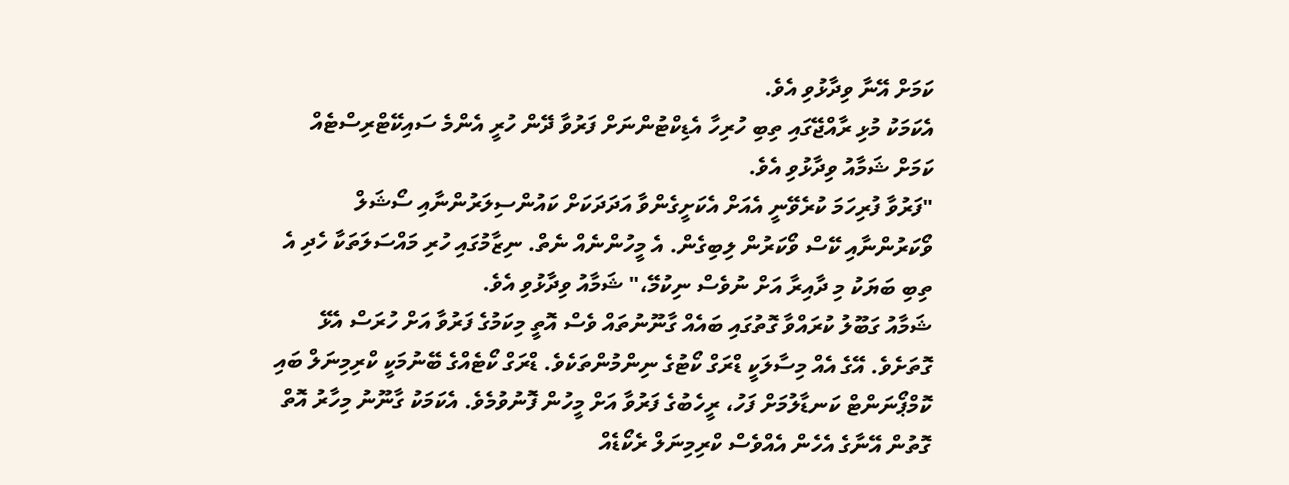ކަމަށް އޭނާ ވިދާޅުވި އެވެ.
އެކަމަކު މުޅި ރާއްޖޭގައި ތިބި ހުރިހާ އެޑިކްޓުންނަށް ފަރުވާ ދޭން ހުރީ އެންމެ ސައިކޭޓްރިސްޓެއް ކަމަށް ޝަމާއު ވިދާޅުވި އެވެ.
"ފަރުވާ ފުރިހަމަ ކުރެވޭނީ އެއަށް އެކަށީގެންވާ އަދަދަކަށް ކައުންސިލަރުންނާއި ސޯޝަލް ވޯކަރުންނާއި ކޭސް ވޯކަރުން ލިބިގެން. އެ މީހުންނެއް ނެތް. ނިޒާމުގައި ހުރި މައްސަލަތަކާ ހެދި އެ ތިބި ބަޔަކު މި ދާއިރާ އަށް ނުވެސް ނިކުމޭ،" ޝަމާއު ވިދާޅުވި އެވެ.
ޝަމާއު ގަބޫލު ކުރައްވާ ގޮތުގައި ބައެއް ގާނޫނުތައް ވެސް އޮތީ މިކަމުގެ ފަރުވާ އަށް ހުރަސް އެޅޭ ގޮތަށެވެ. އޭގެ އެއް މިސާލަކީ ޑްރަގް ކޯޓުގެ ނިންމުންތަކެވެ. ޑްރަގް ކޯޓެއްގެ ބޭނުމަކީ ކްރިމިނަލް ބައި ކޮމްޕޯނަންޓް ކަނޑާލުމަށް ފަހު، ރީހެބުގެ ފަރުވާ އަށް މީހުން ފޮނުވުމެވެ. އެކަމަކު ގާނޫނު މިހާރު އޮތް ގޮތުން އޭނާގެ އެހެން އެއްވެސް ކްރިމިނަލް ރެކޯޑެއް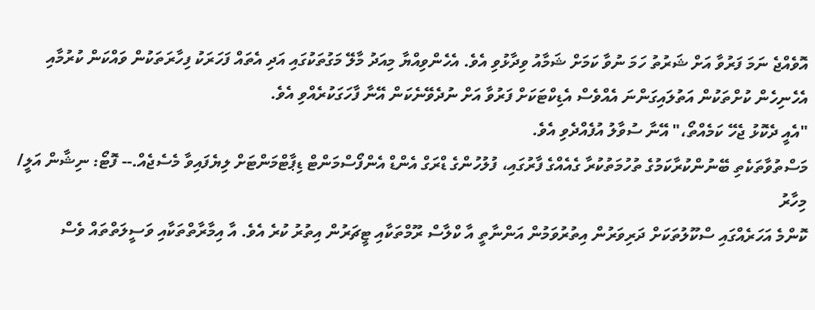އޮވެއްޖެ ނަމަ ފަރުވާ އަށް ޝަރުތު ހަމަ ނުވާ ކަމަށް ޝަމާއު ވިދާޅުވި އެވެ. އެހެންވިއްޔާ މިއަދު މާލޭ މަގުތަކުގައި އަދި އެތައް ފަހަރަކު ފިހާރަތަކުން ވައްކަން ކުރުމާއި އެހެނިހެން ކުށްތަކުން އަތުލައިގަންނަ އެއްވެސް އެޑިކްޓަކަށް ފަރުވާ އަށް ނުދެވޭނެކަން އޭނާ ފާހަގަކުރެއްވި އެވެ.
"އެއީ ދެކޮޅު ޖެހޭ ކަމެއްތޯ،" އޭނާ ސުވާލު އުފެއްދެވި އެވެ.
މަސްތުވާތަކެތި ބޭނުންކުރާކަމުގެ ތުހުމަތުކުރާ ގެއެއްގެ ފާރުގައި، ފުލުހުންގެ ޑްރަގް އެންޑް އެންފޯސްމަންޓް ޑިޕާޓްމަންޓަށް ލިޔެފައިވާ މެސެޖެއް.-- ފޮޓޯ: ނިޝާން އަލީ/ މިހާރު
ކޮންމެ އަހަރެއްގައި ސްކޫލުތަކަށް ދަރިވަރުން އިތުރުވަމުން އަންނާތީ އާ ކްލާސް ރޫމްތަކާއި ޓީޗަރުން އިތުރު ކުރެ އެވެ. އާ އިމާރާތްތަކާއި ވަސީލަތްތައް ވެސް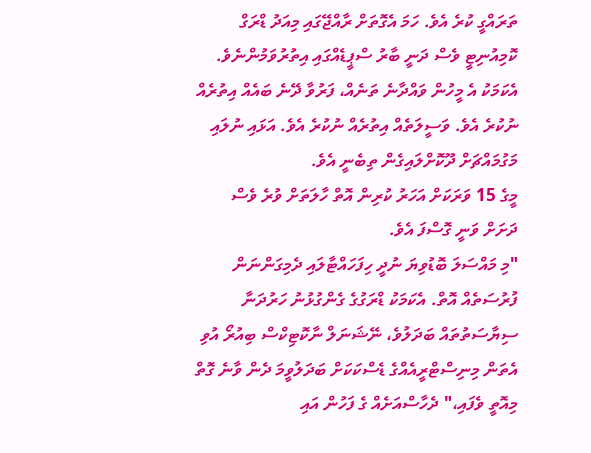ތަރައްގީ ކުރެ އެވެ. ހަމަ އެގޮތަށް ރާއްޖޭގައި މިއަދު ޑްރަގް ކޮމިއުނިޓީ ވެސް ދަނީ ބާރު ސްޕީޑެއްގައި އިތުރުވަމުންނެވެ. އެކަމަކު އެ މީހުން ވައްދާނެ ތަނެއް، ފަރުވާ ދޭނެ ބައެއް އިތުރެއް ނުކުރެ އެވެ. ވަސީލަތެއް އިތުރެއް ނުކުރެ އެވެ. އަޅައި ނުލައި މަގުމައްޗަށް ދޫކޮށްލައިގެން ތިބެނީ އެވެ.
މީގެ 15 ވަރަކަށް އަހަރު ކުރިން އޮތް ހާލަތަށް ވުރެ ވެސް ދަށަށް ވަނީ ގޮސްފަ އެވެ.
"މި މައްސަލަ ބޮޑުވިޔަ ނުދީ ހިފަހައްޓާލައި ދެމިގަންނަން ފުރުސަތެއް އޮތް. އެކަމަކު ޑްރަގުގެ ގެންގުޅުނު ހަރުދަނާ ސިޔާސަތުތައް ބަދަލުވެ، ނޭޝަނަލް ނާކޮޓިކްސް ބިއުރޯ އުވި އެތަން މިނިސްޓްރީއެއްގެ ޑެސްކަކަށް ބަދަލުވީމަ ދެން ވާނެ ގޮތް މިއޮތީ ވެފައި،" ދެހާސްއަށެއް ގެ ފަހުން އައި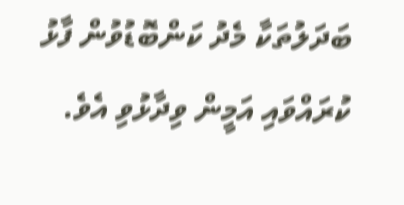ބަދަލުތަކާ މެދު ކަންބޮޑުވުން ފާޅު ކުރައްވައި އަމީން ވިދާޅުވި އެވެ.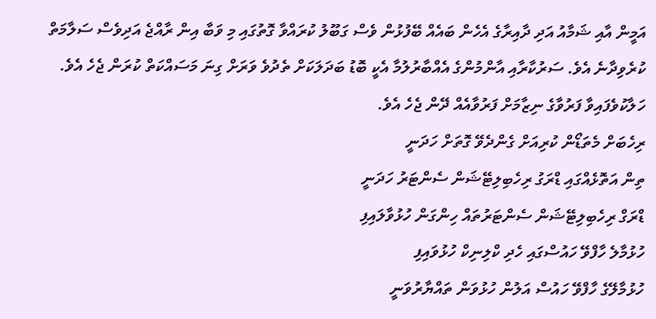އަމީން އާއި ޝަމާއު އަދި ދާއިރާގެ އެހެން ބައެއް ބޭފުޅުން ވެސް ގަބޫލު ކުރައްވާ ގޮތުގައި މި ވަބާ އިން ރާއްޖެ އަދިވެސް ސަލާމަތް ކުރެވިދާނެ އެވެ. ސަރުކާރާއި އާންމުންގެ އެއްބާރުލުމާ އެކީ ބޮޑު ބަދަލަކަށް ތެދުވެ ވަރަށް ގިނަ މަސައްކަތް ކުރަން ޖެހެ އެވެ. ހަލާކުވެފައިވާ ފަރުވާގެ ނިޒާމަށް ފަރުވާއެއް ދޭން ޖެހެ އެވެ.
ރިހެބަށް މެތަޑޯން ކުރިއަށް ގެންދެވޭ ގޮތަށް ހަދަނީ
ތިން އަތޮޅެއްގައި ޑްރަގު ރިހެބިލިޓޭޝަން ސެންޓަރު ހަދަނީ
ޑްރަގް ރިހެބިލިޓޭޝަން ސެންޓަރުތައް ހިންގަން ހުޅުވާލައިފި
ހުޅުމާލެ ހާފްވޭ ހައުސްގައި ހެދި ކްލިނިކް ހުޅުވައިފި
ހުޅުމާލޭގެ ހާފްވޭ ހައުސް އަލުން ހުޅުވަން ތައްޔާރުވަނީ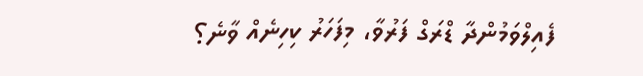ފެއިލްވަމުންދާ ޑްރަގް ފަރުވާ، މިފަހަރު ކިހިނެއް ވާނެ؟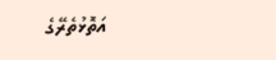އަތޮޅުތެރޭގެ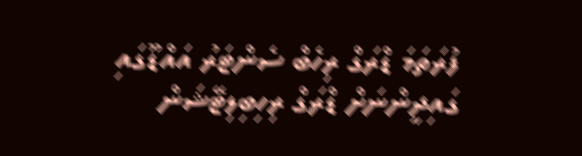ފުރަތަމަ ޑްރަގް ރިހެބް ސެންޓަރު އައްޑޫގައި
ގައިދީންނަށް ޑްރަގް ރިހިބިލިޓޭޝަން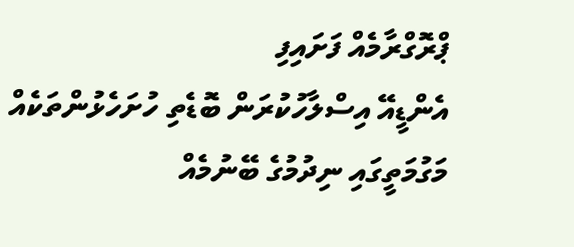ޕްރޮގްރާމެއް ފަށައިފި
އެންޑީއޭ އިސްލާހުކުރަން ބޮޑެތި ހުށަހެޅުންތަކެއް
މަގުމަތީގައި ނިދުމުގެ ބޭނުމެއް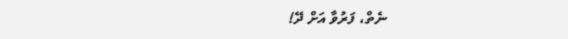ނެތް، ފަރުވާ އަށް ދޭ!